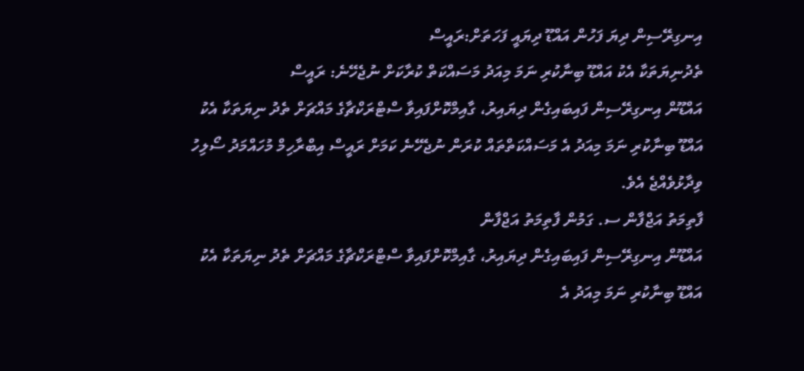އިނގިރޭސިން ދިޔަ ފަހުން އައްޑޫ ދިޔައީ ފަހަތަށް:ރައީސް
ތެދުނިޔަތަކާ އެކު އައްޑޫ ބިނާކުރި ނަމަ މިއަދު މަސައްކަތް ކުރާކަށް ނުޖެހޭނެ: ރައީސް
އައްޑޫން އިނގިރޭސިން ފައިބައިގެން ދިޔައިރު، ގާއިމްކޮށްފައިވާ ސްޓްރަކްޗާގެ މައްޗަށް ތެދު ނިޔަތަކާ އެކު އައްޑޫ ބިނާކުރި ނަމަ މިއަދު އެ މަސައްކަތްތައް ކުރަން ނުޖެހޭނެ ކަމަށް ރައީސް އިބްރާހިމް މުހައްމަދު ސޯލިހު ވިދާޅުވެއްޖެ އެވެ.
ފާތިމަތު އަޖްފާން ސ. ގަމުން ފާތިމަތު އަޖްފާން
އައްޑޫން އިނގިރޭސިން ފައިބައިގެން ދިޔައިރު، ގާއިމްކޮށްފައިވާ ސްޓްރަކްޗާގެ މައްޗަށް ތެދު ނިޔަތަކާ އެކު އައްޑޫ ބިނާކުރި ނަމަ މިއަދު އެ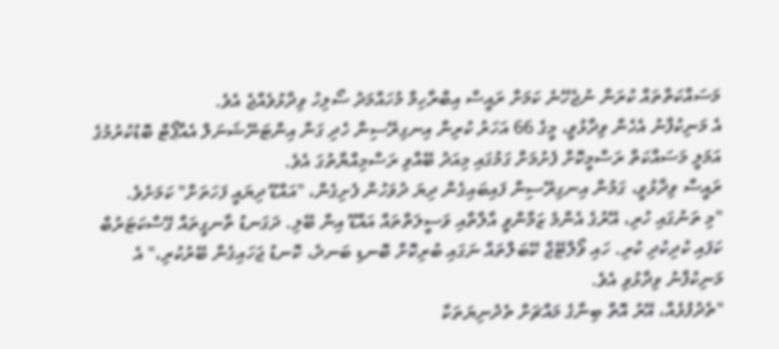މަސައްކަތްތައް ކުރަން ނުޖެހޭނެ ކަމަށް ރައީސް އިބްރާހިމް މުހައްމަދު ސޯލިހު ވިދާޅުވެއްޖެ އެވެ.
އެ މަނިކުފާނު އެހެން ވިދާޅުވީ، މީގެ 66 އަހަރު ކުރިން އިނގިރޭސިން ހެދި ގަން އިންޓަނޭޝަނަލް އެއާޕޯޓް ބޮޑުކުރުމުގެ އަމަލީ މަސައްކަތް ރަސްމީކޮށް ފެށުމަށް ގަމުގައި މިއަދު ބޭއްވި ރަސްމިއްޔާތުގަ އެވެ.
ރައީސް ވިދާޅުވީ، ގަމުން އިނގިރޭސިން ފައިބައިގެން ދިޔަ ދުވަހުން ފެށިގެން، "އައްޑޫ ދިޔައީ ފަހަތަށް" ކަމަށެވެ.
"މި ތަނުގައި ހުރި، އޭރުގެ އެންމެ ޒަމާންވީ އާލާތާއި ވަސީލަތްތައް އައްޑޫ އިން ބޭލި. ދަގަނޑު ތާނގީތައް ގޭސްކަޓަރުބް ކަފައި ކުދިކުދި ކުރި. ހައި ވޯލްޓޭޖް ކޭބަލްތައް ނަގައި ބުރިކޮށް ބޮނޑި ބަނދެ، ކޮނޑު ޖަހައިގެން ބޭރުކުރި،" އެ މަނިކުފާނު ވިދާޅުވި އެވެ.
"ތެދުފުޅެއް، އޭރު އޮތް ބިނާގެ މައްޗަށް ތެދުނިޔަތަކާ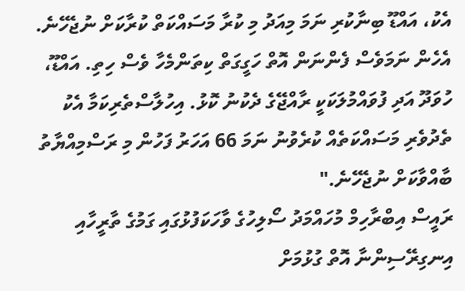އެކު، އައްޑޫ ބިނާކުރި ނަމަ މިއަދު މި ކުރާ މަސައްކަތް ކުރާކަށް ނުޖެހޭނެ. އެހެން ނަމަވެސް ފެންނަން އޮތް ހަގީގަތް ކިތަންމެހާ ވެސް ހިތި. އައްޑޫ، ހުވަދޫ އަދި ފުވައްމުލަކަކީ ރާއްޖޭގެ ދެކުނު ކޮޅު. އިހުލާސްތެރިކަމާ އެކު ތެދުވެރި މަސައްކަތެއް ކުރެވުނު ނަމަ 66 އަހަރު ފަހުން މި ރަސްމިއްޔާތު ބާއްވާކަށް ނުޖެހޭނެ."
ރައީސް އިބްރާހިމް މުހައްމަދު ސޯލިހުގެ ވާހަކަފުޅުގައި ގަމުގެ ތާރީހާއި އިނގިރޭސިންނާ އޮތް ގުޅުމަށް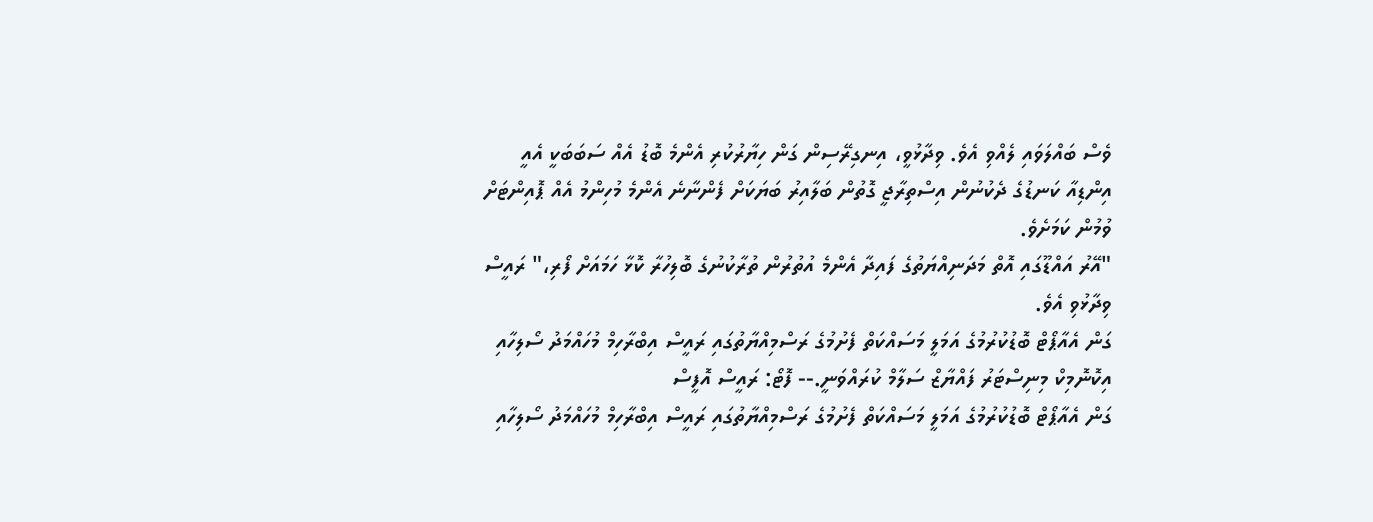ވެސް ބައްލަވައި ލެއްވި އެވެ. ވިދާޅުވީ، އިނގިރޭސިން ގަން ހިޔާރުކުރި އެންމެ ބޮޑު އެއް ސަބަބަކީ އެއީ އިންޑިއާ ކަނޑުގެ ދެކުނުން އިސްތިރާޖީ ގޮތުން ބަލާއިރު ބަޔަކަށް ފެންނާނެ އެންމެ މުހިންމު އެއް ޕޮއިންޓަށް ވުމުން ކަމަށެވެ.
"އޭރު އައްޑޫގައި އޮތް މަދަނިއްޔަތުގެ ފައިދާ އެންމެ އުތުރުން ތުރާކުނުގެ ބޮލިހުރާ ކޮޅާ ހަމައަށް ފޯރި،" ރައީސް ވިދާޅުވި އެވެ.
ގަން އެއާޕޯޓް ބޮޑުކުރުމުގެ އަމަލީ މަސައްކަތް ފެށުމުގެ ރަސްމިއްޔާތުގައި ރައީސް އިބްރާހިމް މުހައްމަދު ސޯލިހާއި އިކޮނޮމިކް މިނިސްޓަރު ފައްޔާޒް ސަލާމް ކުރައްވަނީ.-- ފޮޓޯ: ރައީސް އޮފީސް
ގަން އެއާޕޯޓް ބޮޑުކުރުމުގެ އަމަލީ މަސައްކަތް ފެށުމުގެ ރަސްމިއްޔާތުގައި ރައީސް އިބްރާހިމް މުހައްމަދު ސޯލިހާއި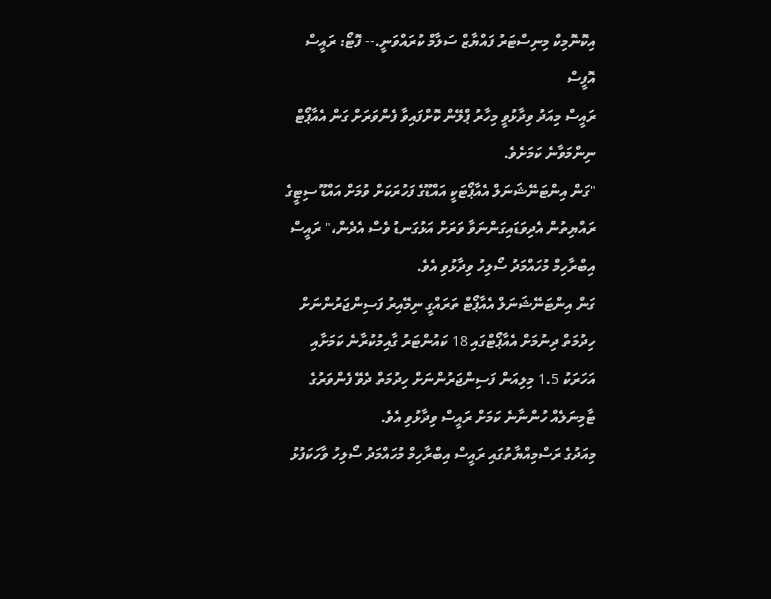އިކޮނޮމިކް މިނިސްޓަރު ފައްޔާޒް ސަލާމް ކުރައްވަނީ.-- ފޮޓޯ: ރައީސް އޮފީސް
ރައީސް މިއަދު ވިދާޅުވީ މިހާރު ޕްލޭން ކޮށްފައިވާ ފެންވަރަށް ގަން އެއާޕޯޓް ނިންމަވާނެ ކަމަށެވެ.
"ގަން އިންޓަނޭޝަނަލް އެއާޕޯޓަކީ އައްޑޫގެ ފަހުރަކަށް ވުމަށް އައްޑޫ ސިޓީގެ ރައްޔިތުން އެދިވަޑައިގަންނަވާ ވަރަށް އަޅުގަނޑު ވެސް އެދެން،" ރައީސް އިބްރާހިމް މުހައްމަދު ސޯލިހު ވިދާޅުވި އެވެ.
ގަން އިންޓަނޭޝަނަލް އެއާޕޯޓް ތަރައްގީ ނިމޭއިރު ފަސިންޖަރުންނަށް ހިދުމަތް ދިނުމަށް އެއާޕޯޓްގައި 18 ކައުންޓަރު ގާއިމުކުރާނެ ކަމަށާއި އަހަރަކު 1.5 މިލިއަން ފަސިންޖަރުންނަށް ހިދުމަތް ދެވޭ ފެންވަރުގެ ޓާމިނަލެއް ހުންނާނެ ކަމަށް ރައީސް ވިދާޅުވި އެވެ.
މިއަދުގެ ރަސްމިއްޔާތުގައި ރައީސް އިބްރާހިމް މުހައްމަދު ސޯލިހު ވާހަކަފުޅު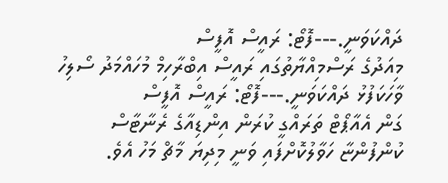ދައްކަވަނީ.---ފޮޓޯ: ރައީސް އޮފީސް
މިއަދުގެ ރަސްމިއްޔާތުގައި ރައީސް އިބްރާހިމް މުހައްމަދު ސޯލިހު ވާހަކަފުޅު ދައްކަވަނީ.---ފޮޓޯ: ރައީސް އޮފީސް
ގަން އެއާޕޯޓް ތަރައްގީ ކުރަން އިންޑިއާގެ ރެނާޓާސް ކުންފުންޏާ ހަވާލުކޮށްފައި ވަނީ މިދިޔަ މާޗް މަހު އެވެ.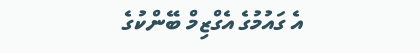އެ ގައުމުގެ އެގްޒިމް ބޭންކުގެ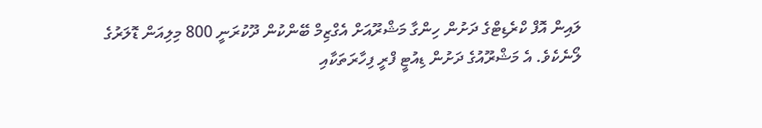ލައިން އޮފް ކްރެޑިޓްގެ ދަށުން ހިންގާ މަޝްރޫއަށް އެގްޒިމް ބޭންކުން ދޫކުރަނީ 800 މިލިއަން ޑޮލަރުގެ ލޯނެކެވެ. އެ މަޝްރޫއުގެ ދަށުން ޑިއުޓީ ފްރީ ފިހާރަތަކާއި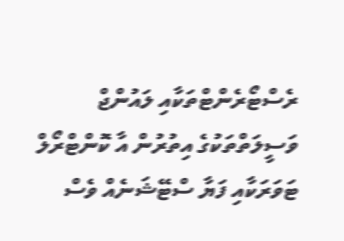ރެސްޓޯރެންޓްތަކާއި ލައުންޖް ވަސީލަތްތަކުގެ އިތުރުން އާ ކޮންޓްރޯލް ޓަވަރަކާއި ފަޔާ ސްޓޭޝަނެއް ވެސް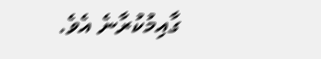ގާއިމުކުރާނެ އެވެ.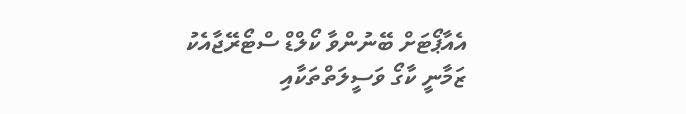އެއާޕޯޓަށް ބޭނުންވާ ކޯލްޑް ސްޓޯރޭޖާއެކު ޒަމާނީ ކާގޯ ވަސީލަތްތަކާއި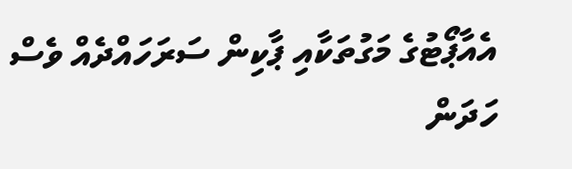އެއާޕޯޓުގެ މަގުތަކާއި ޕާކިން ސަރަހައްދެއް ވެސް ހަދަން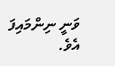ވަނީ ނިންމައިފަ އެވެ.